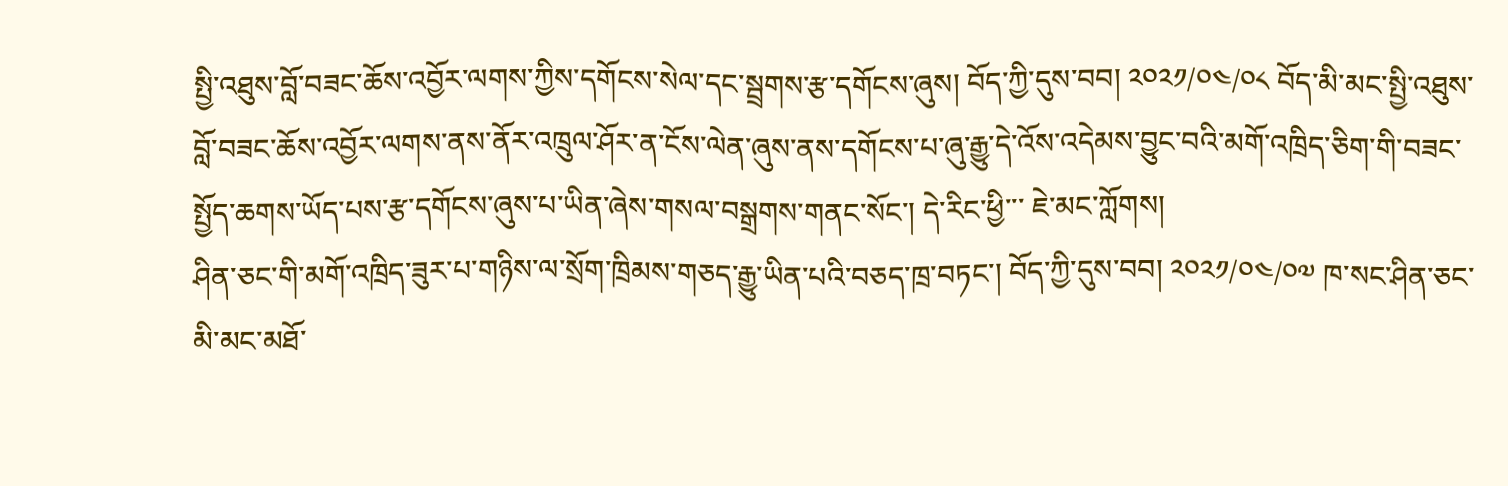སྤྱི་འཐུས་བློ་བཟང་ཆོས་འབྱོར་ལགས་ཀྱིས་དགོངས་སེལ་དང་སྦྲགས་རྩ་དགོངས་ཞུས། བོད་ཀྱི་དུས་བབ། ༢༠༢༡/༠༤/༠༨ བོད་མི་མང་སྤྱི་འཐུས་བློ་བཟང་ཆོས་འབྱོར་ལགས་ནས་ནོར་འཁྲུལ་ཤོར་ན་ངོས་ལེན་ཞུས་ནས་དགོངས་པ་ཞུ་རྒྱུ་དེ་འོས་འདེམས་བྱུང་བའི་མགོ་འཁྲིད་ཅིག་གི་བཟང་སྤྱོད་ཆགས་ཡོད་པས་རྩ་དགོངས་ཞུས་པ་ཡིན་ཞེས་གསལ་བསྒྲགས་གནང་སོང་། དེ་རིང་ཕྱི་་་ ཇེ་མང་ཀློགས།
ཤིན་ཅང་གི་མགོ་འཁྲིད་ཟུར་པ་གཉིས་ལ་སྲོག་ཁྲིམས་གཅད་རྒྱུ་ཡིན་པའི་བཅད་ཁྲ་བཏང་། བོད་ཀྱི་དུས་བབ། ༢༠༢༡/༠༤/༠༧ ཁ་སང་ཤིན་ཅང་མི་མང་མཐོ་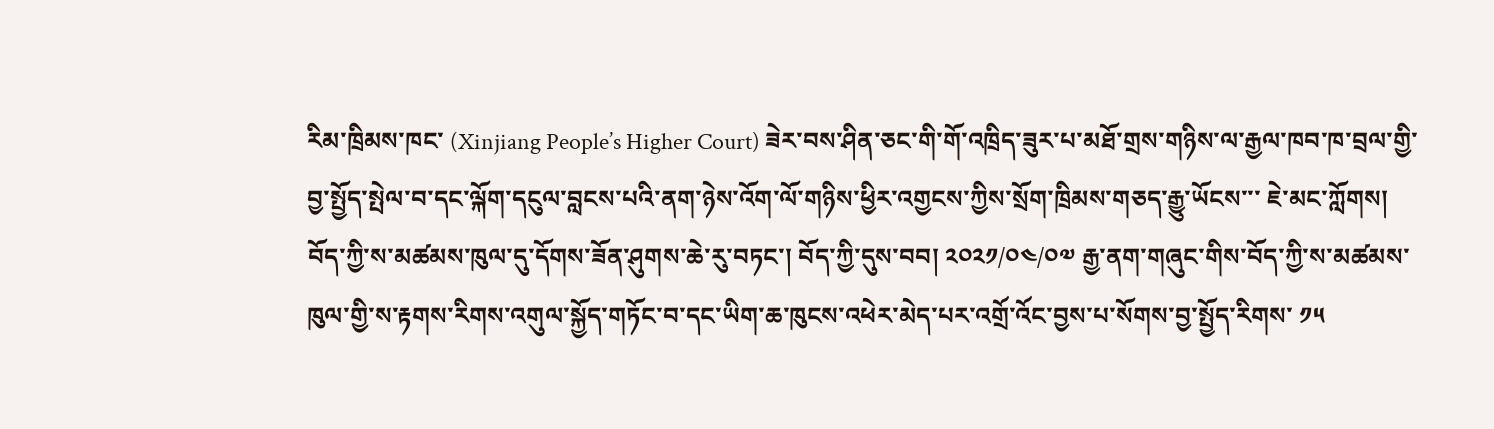རིམ་ཁྲིམས་ཁང་ (Xinjiang People’s Higher Court) ཟེར་བས་ཤིན་ཅང་གི་གོ་འཁྲིད་ཟུར་པ་མཐོ་གྲས་གཉིས་ལ་རྒྱལ་ཁབ་ཁ་བྲལ་གྱི་བྱ་སྤྱོད་སྤེལ་བ་དང་ལྐོག་དངུལ་བླངས་པའི་ནག་ཉེས་འོག་ལོ་གཉིས་ཕྱིར་འགྱངས་ཀྱིས་སྲོག་ཁྲིམས་གཅད་རྒྱུ་ཡོངས་་་ ཇེ་མང་ཀློགས།
བོད་ཀྱི་ས་མཚམས་ཁུལ་དུ་དོགས་ཟོན་ཤུགས་ཆེ་རུ་བཏང་། བོད་ཀྱི་དུས་བབ། ༢༠༢༡/༠༤/༠༧ རྒྱ་ནག་གཞུང་གིས་བོད་ཀྱི་ས་མཚམས་ཁུལ་གྱི་ས་རྟགས་རིགས་འགུལ་སྐྱོད་གཏོང་བ་དང་ཡིག་ཆ་ཁུངས་འཕེར་མེད་པར་འགྲོ་འོང་བྱས་པ་སོགས་བྱ་སྤྱོད་རིགས་ ༡༥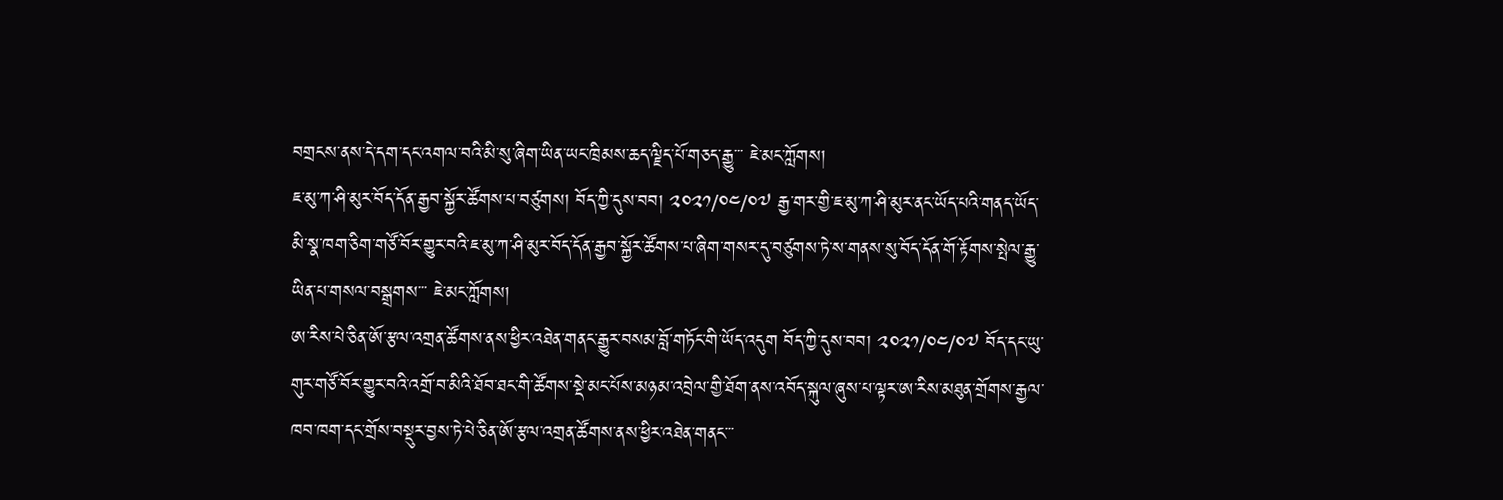བགྲངས་ནས་དེ་དག་དང་འགལ་བའི་མི་སུ་ཞིག་ཡིན་ཡང་ཁྲིམས་ཆད་ལྗིད་པོ་གཅད་རྒྱུ་་་ ཇེ་མང་ཀློགས།
ཇ་མུ་ཀ་ཤི་མུར་བོད་དོན་རྒྱབ་སྐྱོར་ཚོགས་པ་བཙུགས། བོད་ཀྱི་དུས་བབ། ༢༠༢༡/༠༤/༠༧ རྒྱ་གར་གྱི་ཇ་མུ་ཀ་ཤི་མུར་ནང་ཡོད་པའི་གནད་ཡོད་མི་སྣ་ཁག་ཅིག་གཙོ་བོར་གྱུར་བའི་ཇ་མུ་ཀ་ཤི་མུར་བོད་དོན་རྒྱབ་སྐྱོར་ཚོགས་པ་ཞིག་གསར་དུ་བཙུགས་ཏེ་ས་གནས་སུ་བོད་དོན་གོ་རྟོགས་སྤེལ་རྒྱུ་ཡིན་པ་གསལ་བསྒྲགས་་་ ཇེ་མང་ཀློགས།
ཨ་རིས་པེ་ཅིན་ཨོ་རྩལ་འགྲན་ཚོགས་ནས་ཕྱིར་འཐེན་གནང་རྒྱུར་བསམ་བློ་གཏོང་གི་ཡོད་འདུག བོད་ཀྱི་དུས་བབ། ༢༠༢༡/༠༤/༠༧ བོད་དང་ཡུ་གུར་གཙོ་བོར་གྱུར་བའི་འགྲོ་བ་མིའི་ཐོབ་ཐང་གི་ཚོགས་སྡེ་མང་པོས་མཉམ་འབྲེལ་གྱི་ཐོག་ནས་འབོད་སྐུལ་ཞུས་པ་ལྟར་ཨ་རིས་མཐུན་གྲོགས་རྒྱལ་ཁབ་ཁག་དང་གྲོས་བསྡུར་བྱས་ཏེ་པེ་ཅིན་ཨོ་རྩལ་འགྲན་ཚོགས་ནས་ཕྱིར་འཐེན་གནང་་་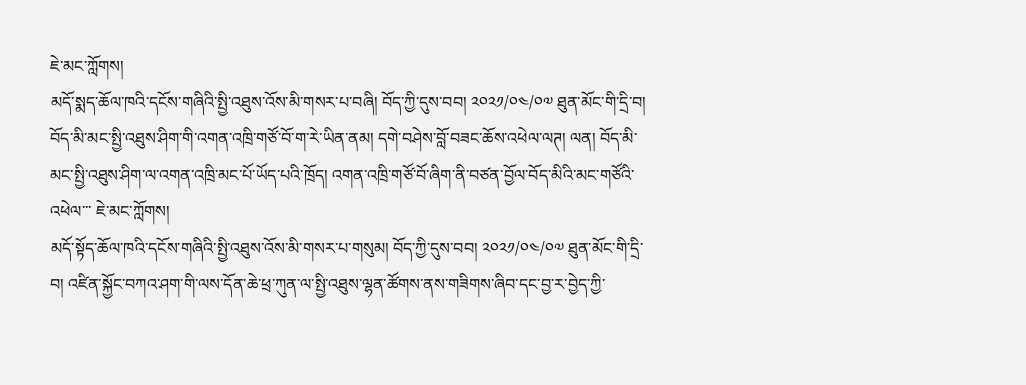ཇེ་མང་ཀློགས།
མདོ་སྨད་ཆོལ་ཁའི་དངོས་གཞིའི་སྤྱི་འཐུས་འོས་མི་གསར་པ་བཞི། བོད་ཀྱི་དུས་བབ། ༢༠༢༡/༠༤/༠༧ ཐུན་མོང་གི་དྲི་བ། བོད་མི་མང་སྤྱི་འཐུས་ཤིག་གི་འགན་འཁྲི་གཙོ་བོ་ག་རེ་ཡིན་ནམ། དགེ་བཤེས་བློ་བཟང་ཆོས་འཕེལ་ལཊ། ལན། བོད་མི་མང་སྤྱི་འཐུས་ཤིག་ལ་འགན་འཁྲི་མང་པོ་ཡོད་པའི་ཁྲོད། འགན་འཁྲི་གཙོ་བོ་ཞིག་ནི་བཙན་བྱོལ་བོད་མིའི་མང་གཙོའི་འཕེལ་་་ ཇེ་མང་ཀློགས།
མདོ་སྟོད་ཆོལ་ཁའི་དངོས་གཞིའི་སྤྱི་འཐུས་འོས་མི་གསར་པ་གསུམ། བོད་ཀྱི་དུས་བབ། ༢༠༢༡/༠༤/༠༧ ཐུན་མོང་གི་དྲི་བ། འཛིན་སྐྱོང་བཀའ་ཤག་གི་ལས་དོན་ཆེ་ཕྲ་ཀུན་ལ་སྤྱི་འཐུས་ལྷན་ཚོགས་ནས་གཟིགས་ཞིབ་དང་བྱ་ར་བྱེད་ཀྱི་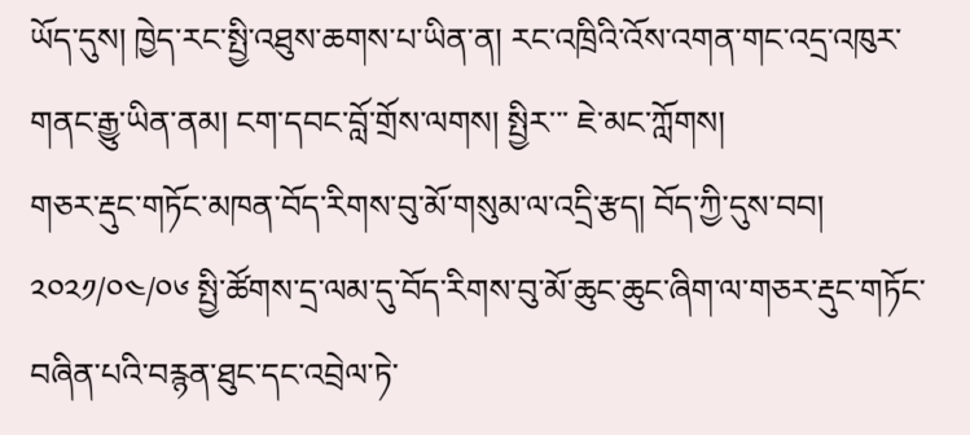ཡོད་དུས། ཁྱེད་རང་སྤྱི་འཐུས་ཆགས་པ་ཡིན་ན། རང་འཁྲིའི་འོས་འགན་གང་འདྲ་འཁུར་གནང་རྒྱུ་ཡིན་ནམ། ངག་དབང་བློ་གྲོས་ལགས། སྤྱིར་་་ ཇེ་མང་ཀློགས།
གཅར་རྡུང་གཏོང་མཁན་བོད་རིགས་བུ་མོ་གསུམ་ལ་འདྲི་རྩད། བོད་ཀྱི་དུས་བབ། ༢༠༢༡/༠༤/༠༦ སྤྱི་ཚོགས་དྲ་ལམ་དུ་བོད་རིགས་བུ་མོ་ཆུང་ཆུང་ཞིག་ལ་གཅར་རྡུང་གཏོང་བཞིན་པའི་བརྙན་ཐུང་དང་འབྲེལ་ཏེ་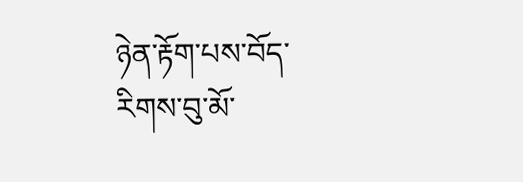ཉེན་རྟོག་པས་བོད་རིགས་བུ་མོ་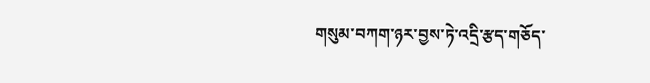གསུམ་བཀག་ཉར་བྱས་ཏེ་འདྲི་རྩད་གཅོད་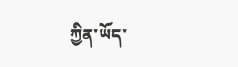ཀྱིན་ཡོད་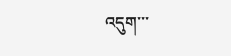འདུག་་་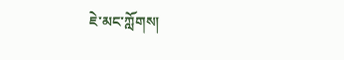ཇེ་མང་ཀློགས།